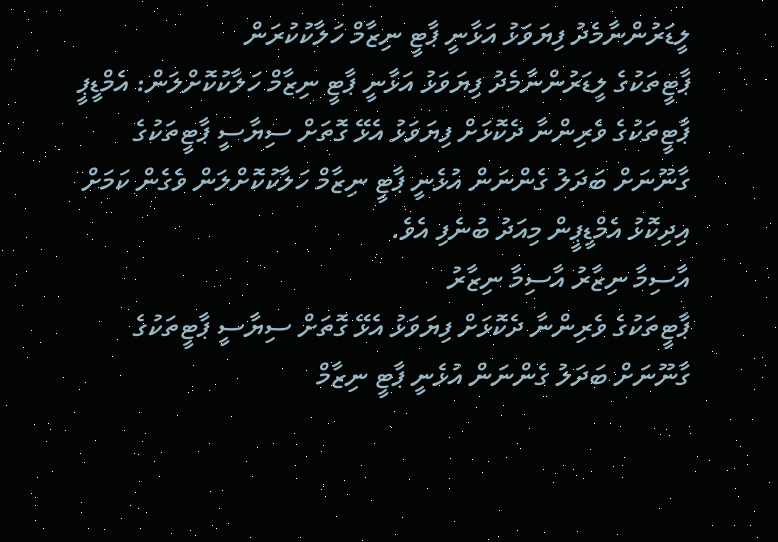ލީޑަރުންނާމެދު ފިޔަވަޅު އަޅާނީ ޕާޓީ ނިޒާމް ހަލާކުކުރަން
ޕާޓީތަކުގެ ލީޑަރުންނާމެދު ފިޔަވަޅު އަޅާނީ ޕާޓީ ނިޒާމް ހަލާކުކޮށްލަން: އެމްޑީޕީ
ޕާޓީތަކުގެ ވެރިންނާ ދެކޮޅަށް ފިޔަވަޅު އެޅޭ ގޮތަށް ސިޔާސީ ޕާޓީތަކުގެ ގާނޫނަށް ބަދަލު ގެންނަން އުޅެނީ ޕާޓީ ނިޒާމް ހަލާކުކޮށްލަން ވެގެން ކަމަށް އިދިކޮޅު އެމްޑީޕީން މިއަދު ބުނެފި އެވެ.
އާސިމާ ނިޒާރު އާސިމާ ނިޒާރު
ޕާޓީތަކުގެ ވެރިންނާ ދެކޮޅަށް ފިޔަވަޅު އެޅޭ ގޮތަށް ސިޔާސީ ޕާޓީތަކުގެ ގާނޫނަށް ބަދަލު ގެންނަން އުޅެނީ ޕާޓީ ނިޒާމް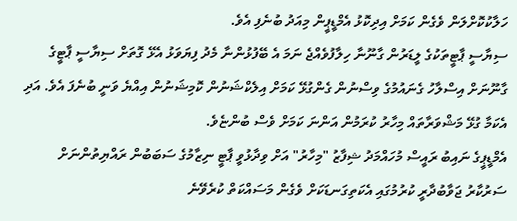ހަލާކުކޮށްލަން ވެގެން ކަމަށް އިދިކޮޅު އެމްޑީޕީން މިއަދު ބުނެފި އެވެ.
ސިޔާސީ ޕާޓީތަކުގެ ލީޑަރުން ގާނޫނާ ހިލާފުވެއްޖެ ނަމަ އެ ބޭފުޅުންނާ މެދު ފިޔަވަޅު އެޅޭ ގޮތަށް ސިޔާސީ ޕާޓީގެ ގާނޫނަށް އިސްލާހު ގެނައުމުގެ ވިސްނުން ގެންގުޅޭ ކަމަށް އިލެކްޝަނުން ކޮމިޝަނުން އިއްޔެ ވަނީ ބުނެފަ އެވެ. އަދި އެކަމާ ގުޅޭ މަޝްވަރާތައް މިހާރު ކުރަމުން އަންނަ ކަމަށް ވެސް ބުންޏެވެ.
އެމްޑީޕީގެ ނައިބު ރައީސް މުހައްމަދު ޝިފާޒު "މިހާރު" އަށް ވިދާޅުވީ ޕާޓީ ނިޒާމުގެ ސަބަބުން ރައްޔިތުންނަށް ސަރުކާރު ޖަވާބުދާރީ ކުރުމުގައި އެކަތިގަނޑަކަށް ވެގެން މަސައްކަތް ކުރެވޭނެ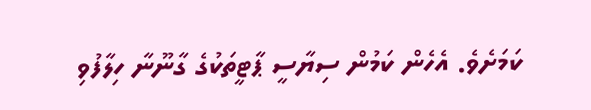ކަމަށެވެ. އެހެން ކަމުން ސިޔާސީ ޕާޓީތަކުގެ ގާނޫނާ ހިލާފުވި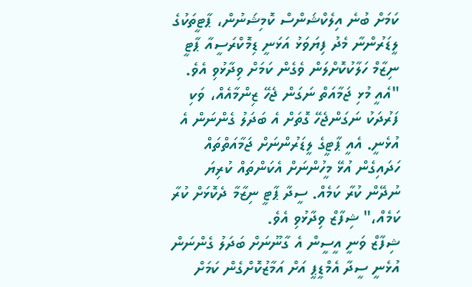ކަމަށް ބުނެ އިލެކްޝަންސް ކޮމިޝަނުން، ޕާޓީތަކުގެ ލީޑަރުންނާ މެދު ފިޔަވަޅު އަޅަނީ ޑިމޮކްރަސީއާ ޕާޓީ ނިޒާމް ހަލާކުކޮށްލަން ވެގެން ކަމަށް ވިދާޅުވި އެވެ.
"އެއީ މުޅި ޖަމާއަތް ނަގަން ޖެހޭ ޒިންމާއެއް، ވަކި ފަރުދަކު ނަގަންޖެހޭ ގޮތަށް އެ ބަދަލު ގެންނަން އެ އުޅެނީ. އެއީ ޕާޓީގެ ލީޑަރުންނަށް ޖަމާއަތްތައް ހަދައިގެން އުޅޭ މީހުންނަށް އެކަންތައް ކުރިޔަ ނުދޭން ކުރާ ކަމެއް. ސީދާ ޕާޓީ ނިޒާމާ ދެކޮޅަށް ކުރާ ކަމެއް،" ޝިފާޒް ވިދާޅުވި އެވެ.
ޝިފާޒް ވަނީ އީސީން އެ ގާނޫނަށް ބަދަލު ގެންނަން އުޅެނީ ސީދާ އެމްޑީޕީ އަށް އަމާޒުކޮށްގެން ކަމަށް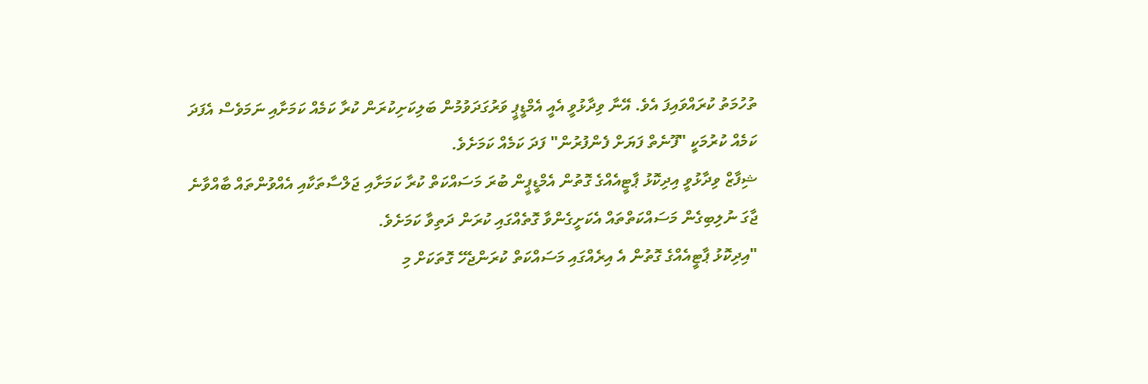ތުހުމަތު ކުރައްވައިފަ އެވެ. އޭނާ ވިދާޅުވީ އެއީ އެމްޑީޕީ ވަރުގަދަވުމުން ބަލިކަށިކުރަން ކުރާ ކަމެއް ކަމަށާއި ނަމަވެސް އެފަދަ ކަމެއް ކުރުމަކީ "ފޫނެތް ފަޔަށް ފެންފުރުން" ފަދަ ކަމެއް ކަމަށެވެ.
ޝިފާޒް ވިދާޅުވީ އިދިކޮޅު ޕާޓީއެއްގެ ގޮތުން އެމްޑީޕީން ބުރަ މަސައްކަތް ކުރާ ކަމަށާއި ޖަލްސާތަކާއި އެއްވުންތައް ބާއްވާނެ ޖާގަ ނުލިބިގެން މަސައްކަތްތައް އެކަށީގެންވާ ގޮތެއްގައި ކުރަން ދަތިވާ ކަމަށެވެ.
"އިދިކޮޅު ޕާޓީއެއްގެ ގޮތުން އެ އިރެއްގައި މަސައްކަތް ކުރަންޖެހޭ ގޮތަކަށް މި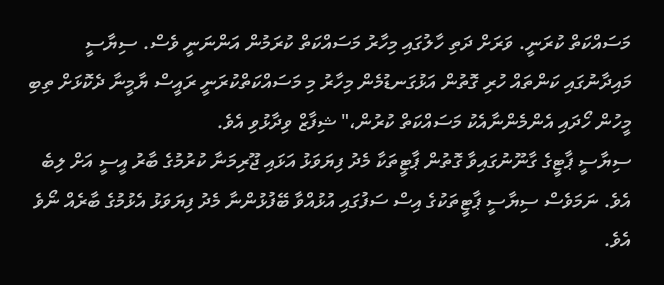މަސައްކަތް ކުރަނީ. ވަރަށް ދަތި ހާލުގައި މިހާރު މަސައްކަތް ކުރަމުން އަންނަނީ ވެސް. ސިޔާސީ މައިދާނުގައި ކަންތައް ހުރި ގޮތުން އަޅުގަނޑުމެން މިހާރު މި މަސައްކަތްކުރަނީ ރައީސް ޔާމީނާ ދެކޮޅަށް ތިބި މީހުން ހޯދައި އެންމެންނާއެކު މަސައްކަތް ކުރުން،" ޝިފާޒް ވިދާޅުވި އެވެ.
ސިޔާސީ ޕާޓީގެ ގާނޫނުގައިވާ ގޮތުން ޕާޓީތަކާ މެދު ފިޔަވަޅު އަޅައި ޖޫރިމަނާ ކުރުމުގެ ބާރު އީސީ އަށް ލިބެ އެވެ. ނަމަވެސް ސިޔާސީ ޕާޓީތަކުގެ އިސް ސަފުގައި އުޅުއްވާ ބޭފުޅުންނާ މެދު ފިޔަވަޅު އެޅުމުގެ ބާރެއް ނޯވެ އެވެ.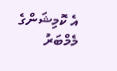އެ ކޮމިޝަންގެ މެމްބަރު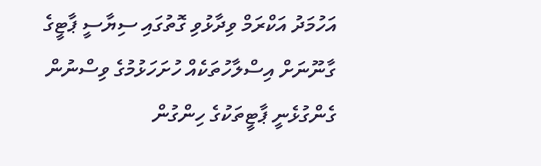އަހުމަދު އަކްރަމް ވިދާޅުވި ގޮތުގައި ސިޔާސީ ޕާޓީގެ ގާނޫނަށް އިސްލާހުތަކެއް ހުށަހަޅުމުގެ ވިސްނުން ގެންގުޅެނީ ޕާޓީތަކުގެ ހިންގުން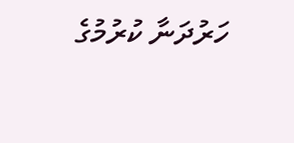ހަރުދަނާ ކުރުމުގެ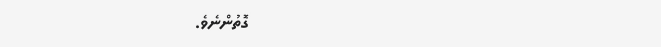ގޮތުންނެވެ.